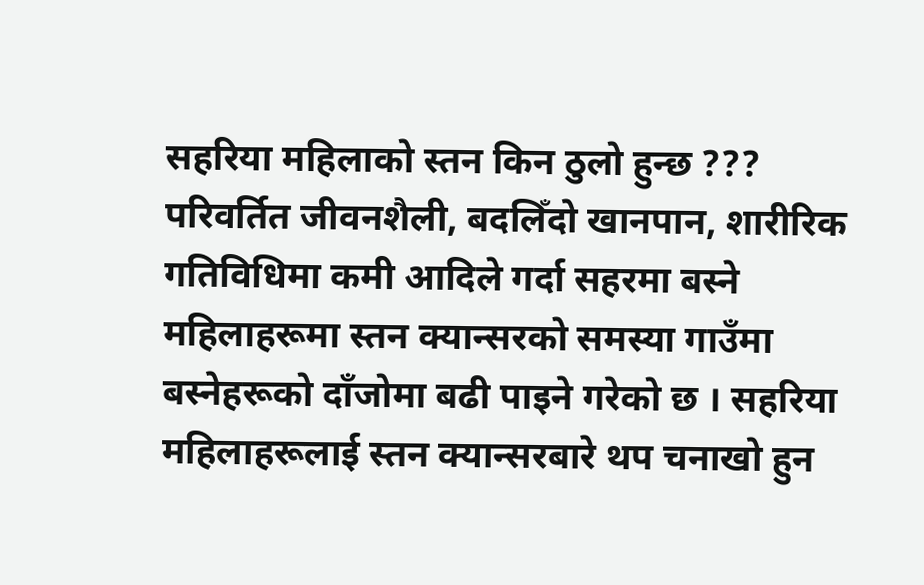सहरिया महिलाको स्तन किन ठुलो हुन्छ ???
परिवर्तित जीवनशैली, बदलिँदो खानपान, शारीरिक गतिविधिमा कमी आदिले गर्दा सहरमा बस्ने महिलाहरूमा स्तन क्यान्सरको समस्या गाउँमा बस्नेहरूको दाँजोमा बढी पाइने गरेको छ । सहरिया महिलाहरूलाई स्तन क्यान्सरबारे थप चनाखो हुन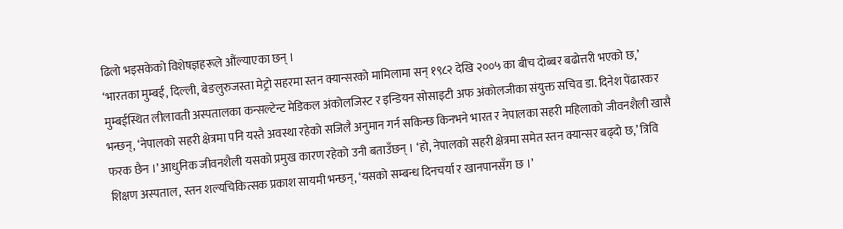ढिलो भइसकेको विशेषज्ञहरूले औंल्याएका छन् ।
‘भारतका मुम्बई, दिल्ली, बेङलुरुजस्ता मेट्रो सहरमा स्तन क्यान्सरको मामिलामा सन् १९८२ देखि २००५ का बीच दोब्बर बढोत्तरी भएको छ,’ मुम्बईस्थित लीलावती अस्पतालका कन्सल्टेन्ट मेडिकल अंकोलजिस्ट र इन्डियन सोसाइटी अफ अंकोलजीका संयुक्त सचिव डा. दिनेश पेंढारकर भन्छन्, ‘नेपालको सहरी क्षेत्रमा पनि यस्तै अवस्था रहेको सजिलै अनुमान गर्न सकिन्छ किनभने भारत र नेपालका सहरी महिलाको जीवनशैली खासै फरक छैन ।’ आधुनिक जीवनशैली यसको प्रमुख कारण रहेको उनी बताउँछन् । ‘हो, नेपालको सहरी क्षेत्रमा समेत स्तन क्यान्सर बढ्दो छ,’ त्रिवि शिक्षण अस्पताल, स्तन शल्यचिकित्सक प्रकाश सायमी भन्छन्, ‘यसको सम्बन्ध दिनचर्या र खानपानसँग छ ।’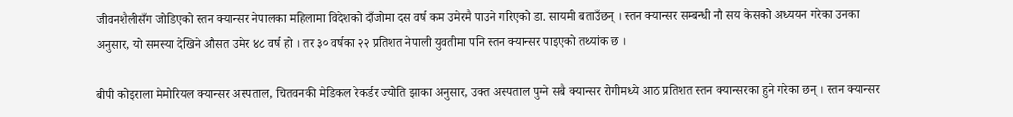जीवनशैलीसँग जोडिएको स्तन क्यान्सर नेपालका महिलामा विदेशको दाँजोमा दस वर्ष कम उमेरमै पाउने गरिएको डा. सायमी बताउँछन् । स्तन क्यान्सर सम्बन्धी नौ सय केसको अध्ययन गरेका उनका अनुसार, यो समस्या देखिने औसत उमेर ४८ वर्ष हो । तर ३० वर्षका २२ प्रतिशत नेपाली युवतीमा पनि स्तन क्यान्सर पाइएको तथ्यांक छ ।

बीपी कोइराला मेमोरियल क्यान्सर अस्पताल, चितवनकी मेडिकल रेकर्डर ज्योति झाका अनुसार, उक्त अस्पताल पुग्ने सबै क्यान्सर रोगीमध्ये आठ प्रतिशत स्तन क्यान्सरका हुने गरेका छन् । स्तन क्यान्सर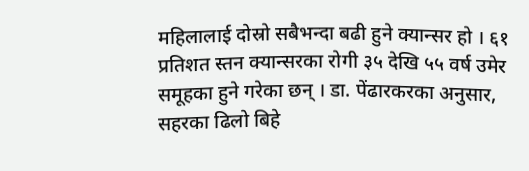महिलालाई दोस्रो सबैभन्दा बढी हुने क्यान्सर हो । ६१ प्रतिशत स्तन क्यान्सरका रोगी ३५ देखि ५५ वर्ष उमेर समूहका हुने गरेका छन् । डा. पेंढारकरका अनुसार, सहरका ढिलो बिहे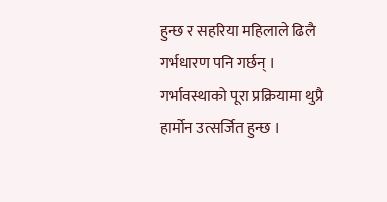हुन्छ र सहरिया महिलाले ढिलै गर्भधारण पनि गर्छन् । गर्भावस्थाको पूरा प्रक्रियामा थुप्रै हार्मोन उत्सर्जित हुन्छ ।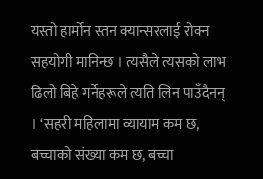यस्तो हार्मोन स्तन क्यान्सरलाई रोक्न सहयोगी मानिन्छ । त्यसैले त्यसको लाभ ढिलो बिहे गर्नेहरूले त्यति लिन पाउँदैनन् । ‘सहरी महिलामा व्यायाम कम छ, बच्चाको संख्या कम छ, बच्चा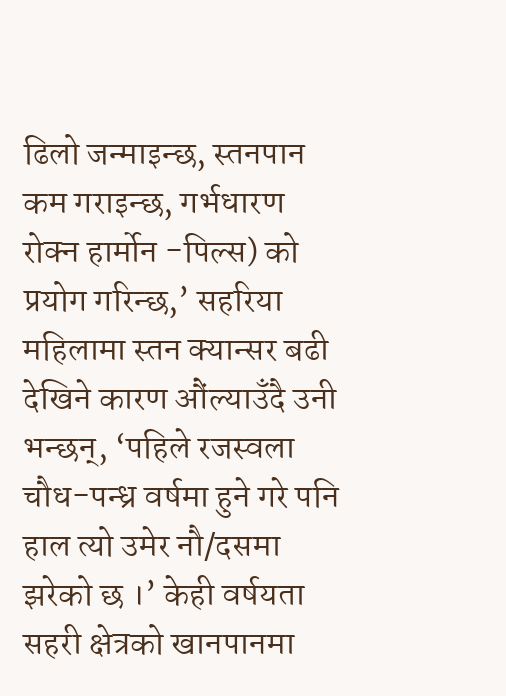ढिलो जन्माइन्छ, स्तनपान कम गराइन्छ, गर्भधारण रोक्न हार्मोन -पिल्स) को प्रयोग गरिन्छ,’ सहरिया महिलामा स्तन क्यान्सर बढी देखिने कारण औंल्याउँदै उनी भन्छन्, ‘पहिले रजस्वला चौध-पन्ध्र वर्षमा हुने गरे पनि हाल त्यो उमेर नौ/दसमा झरेको छ ।’ केही वर्षयता सहरी क्षेत्रको खानपानमा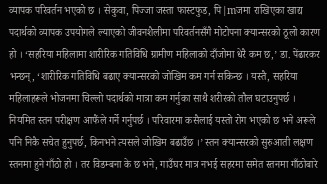व्यापक परिवर्तन भएको छ । सेकुवा, पिज्जा जस्ता फास्टफुड, पि|mजमा राखिएका खाद्य पदार्थको व्यापक उपयोगले ल्याएको जीवनशैलीमा परिवर्तनसँगै मोटोपना क्यान्सरको ठूलो कारण हो । ‘सहरिया महिलामा शारीरिक गतिविधि ग्रामीण महिलाको दाँजोमा धेरै कम छ,’ डा. पेंढारकर भन्छन्, ‘शारीरिक गतिविधि बढाए क्यान्सरको जोखिम कम गर्न सकिन्छ । यस्तै, सहरिया महिलाहरूले भोजनमा चिल्लो पदार्थको मात्रा कम गर्नुका साथै शरीरको तौल घटाउनुपर्छ । नियमित स्तन परीक्षण आफैंले गर्ने गर्नुपर्छ । परिवारमा कसैलाई यस्तो रोग भएको छ भने अरूले पनि निकै सचेत हुनुपर्छ, किनभने त्यसले जोखिम बढाउँछ ।’ स्तन क्यान्सरको सुरुआती लक्षण स्तनमा हुने गाँठो हो । तर विडम्बना के छ भने, गाउँघर मात्र नभई सहरमा समेत स्तनमा गाँठोबारे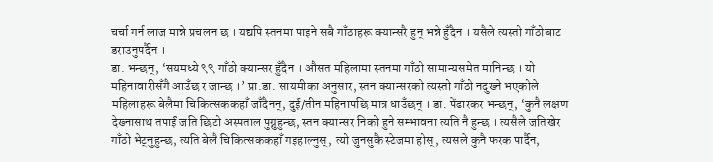चर्चा गर्न लाज मान्ने प्रचलन छ । यद्यपि स्तनमा पाइने सबै गाँठाहरू क्यान्सरै हुन् भन्ने हुँदैन । यसैले त्यस्तो गाँठोबाट डराउनुपर्दैन ।
डा. भन्छन्, ‘सयमध्ये ९९ गाँठो क्यान्सर हुँदैन । औसत महिलामा स्तनमा गाँठो सामान्यसमेत मानिन्छ । यो महिनावारीसँगै आउँछ र जान्छ ।’ प्रा.डा. सायमीका अनुसार, स्तन क्यान्सरको त्यस्तो गाँठो नदुख्ने भएकोले महिलाहरू बेलैमा चिकित्सककहाँ जाँदैनन्, दुई/तीन महिनापछि मात्र धाउँछन् । डा. पेंढारकर भन्छन्, ‘कुनै लक्षण देख्नासाथ तपाईं जति छिटो अस्पताल पुग्नुहुन्छ, स्तन क्यान्सर निको हुने सम्भावना त्यति नै हुन्छ । त्यसैले जतिखेर गाँठो भेट्नुहुन्छ, त्यति बेलै चिकित्सककहाँ गइहाल्नुस्, त्यो जुनसुकै स्टेजमा होस्, त्यसले कुनै फरक पार्दैन,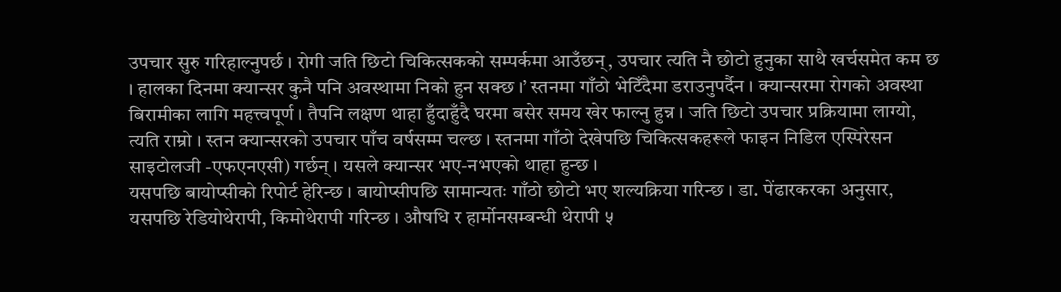उपचार सुरु गरिहाल्नुपर्छ । रोगी जति छिटो चिकित्सकको सम्पर्कमा आउँछन्, उपचार त्यति नै छोटो हुनुका साथै खर्चसमेत कम छ । हालका दिनमा क्यान्सर कुनै पनि अवस्थामा निको हुन सक्छ ।’ स्तनमा गाँठो भेटिँदैमा डराउनुपर्दैन । क्यान्सरमा रोगको अवस्था बिरामीका लागि महत्त्वपूर्ण । तैपनि लक्षण थाहा हुँदाहुँदै घरमा बसेर समय खेर फाल्नु हुन्न । जति छिटो उपचार प्रक्रियामा लाग्यो, त्यति राम्रो । स्तन क्यान्सरको उपचार पाँच वर्षसम्म चल्छ । स्तनमा गाँठो देखेपछि चिकित्सकहरूले फाइन निडिल एस्पिरेसन साइटोलजी -एफएनएसी) गर्छन् । यसले क्यान्सर भए-नभएको थाहा हुन्छ ।
यसपछि बायोप्सीको रिपोर्ट हेरिन्छ । बायोप्सीपछि सामान्यतः गाँठो छोटो भए शल्यक्रिया गरिन्छ । डा. पेंढारकरका अनुसार, यसपछि रेडियोथेरापी, किमोथेरापी गरिन्छ । औषधि र हार्मोनसम्बन्धी थेरापी ५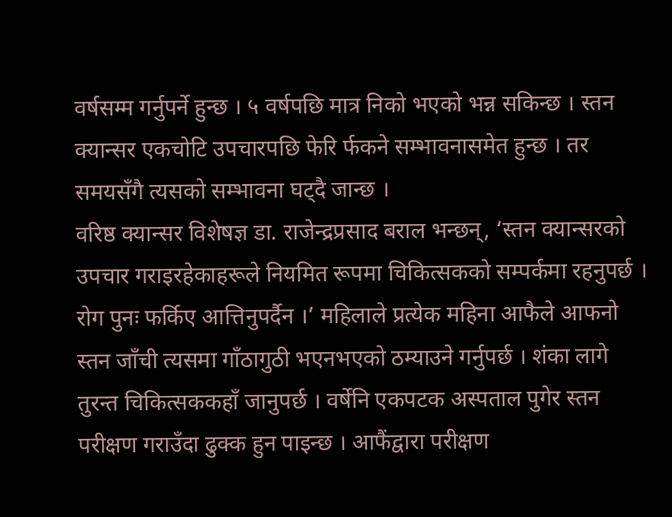वर्षसम्म गर्नुपर्ने हुन्छ । ५ वर्षपछि मात्र निको भएको भन्न सकिन्छ । स्तन क्यान्सर एकचोटि उपचारपछि फेरि र्फकने सम्भावनासमेत हुन्छ । तर समयसँगै त्यसको सम्भावना घट्दै जान्छ ।
वरिष्ठ क्यान्सर विशेषज्ञ डा. राजेन्द्रप्रसाद बराल भन्छन्, ‘स्तन क्यान्सरको उपचार गराइरहेकाहरूले नियमित रूपमा चिकित्सकको सम्पर्कमा रहनुपर्छ । रोग पुनः फर्किए आत्तिनुपर्दैन ।’ महिलाले प्रत्येक महिना आफैले आफनो स्तन जाँची त्यसमा गाँठागुठी भएनभएको ठम्याउने गर्नुपर्छ । शंका लागे तुरन्त चिकित्सककहाँ जानुपर्छ । वर्षेनि एकपटक अस्पताल पुगेर स्तन परीक्षण गराउँदा ढुक्क हुन पाइन्छ । आफैंद्वारा परीक्षण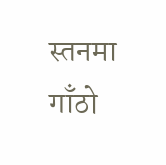स्तनमा गाँठो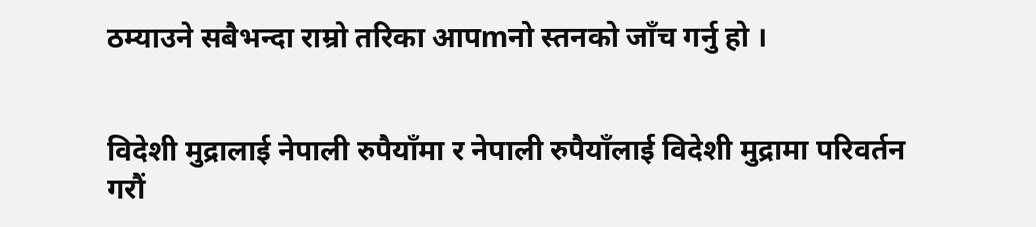ठम्याउने सबैभन्दा राम्रो तरिका आपmनो स्तनको जाँच गर्नु हो ।


विदेशी मुद्रालाई नेपाली रुपैयाँमा र नेपाली रुपैयाँलाई विदेशी मुद्रामा परिवर्तन गरौं